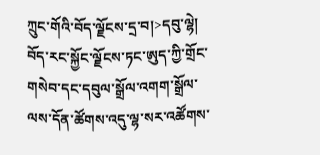ཀྲུང་གོའི་བོད་ལྗོངས་དྲ་བ།>དབུ་ལྷེ།
བོད་རང་སྐྱོང་ལྗོངས་ཏང་ཨུད་ཀྱི་གྲོང་གསེབ་དང་དབུལ་སྒྲོལ་འགག་སྒྲོལ་ལས་དོན་ཚོགས་འདུ་ལྷ་སར་འཚོགས་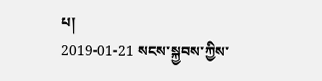པ།
2019-01-21 སངས་སྐྱབས་ཀྱིས་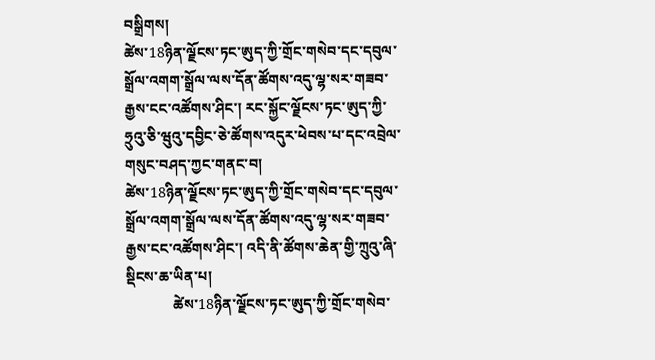བསྒྲིགས།
ཚེས་18ཉིན་ལྗོངས་ཏང་ཨུད་ཀྱི་གྲོང་གསེབ་དང་དབུལ་སྒྲོལ་འགག་སྒྲོལ་ལས་དོན་ཚོགས་འདུ་ལྷ་སར་གཟབ་རྒྱས་ངང་འཚོགས་ཤིང་། རང་སྐྱོང་ལྗོངས་ཏང་ཨུད་ཀྱི་ཧྲུའུ་ཅི་ཝུའུ་དབྱིང་ཅེ་ཚོགས་འདུར་ཕེབས་པ་དང་འབྲེལ་གསུང་བཤད་ཀྱང་གནང་བ།
ཚེས་18ཉིན་ལྗོངས་ཏང་ཨུད་ཀྱི་གྲོང་གསེབ་དང་དབུལ་སྒྲོལ་འགག་སྒྲོལ་ལས་དོན་ཚོགས་འདུ་ལྷ་སར་གཟབ་རྒྱས་ངང་འཚོགས་ཤིང་། འདི་ནི་ཚོགས་ཆེན་གྱི་ཀྲུའུ་ཞི་སྡིངས་ཆ་ཡིན་པ།
             ཚེས་18ཉིན་ལྗོངས་ཏང་ཨུད་ཀྱི་གྲོང་གསེབ་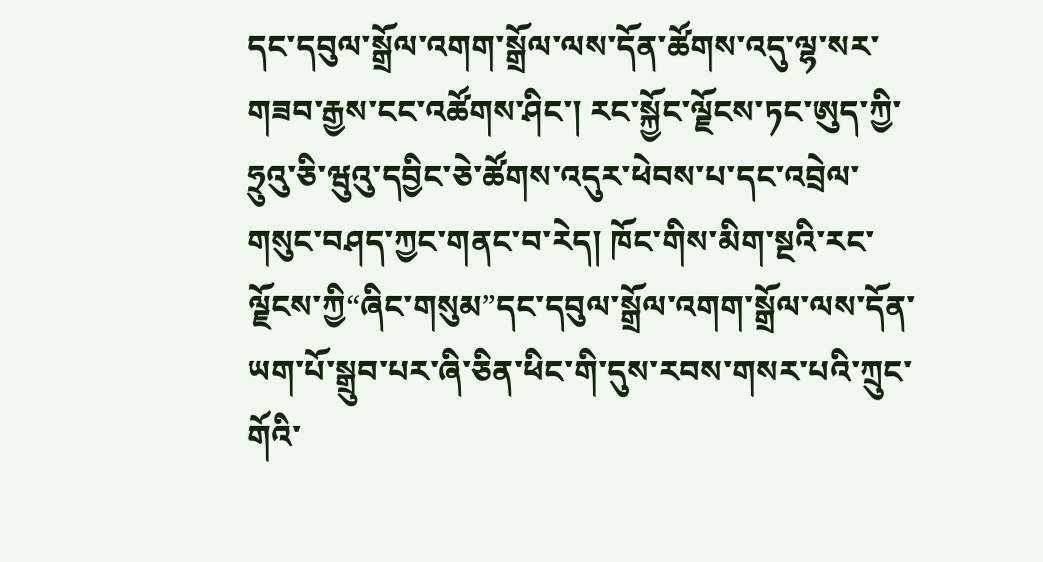དང་དབུལ་སྒྲོལ་འགག་སྒྲོལ་ལས་དོན་ཚོགས་འདུ་ལྷ་སར་གཟབ་རྒྱས་ངང་འཚོགས་ཤིང་། རང་སྐྱོང་ལྗོངས་ཏང་ཨུད་ཀྱི་ཧྲུའུ་ཅི་ཝུའུ་དབྱིང་ཅེ་ཚོགས་འདུར་ཕེབས་པ་དང་འབྲེལ་གསུང་བཤད་ཀྱང་གནང་བ་རེད། ཁོང་གིས་མིག་སྔའི་རང་ལྗོངས་ཀྱི“ཞིང་གསུམ”དང་དབུལ་སྒྲོལ་འགག་སྒྲོལ་ལས་དོན་ཡག་པོ་སྒྲུབ་པར་ཞི་ཅིན་ཕིང་གི་དུས་རབས་གསར་པའི་ཀྲུང་གོའི་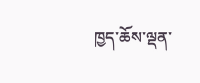ཁྱད་ཆོས་ལྡན་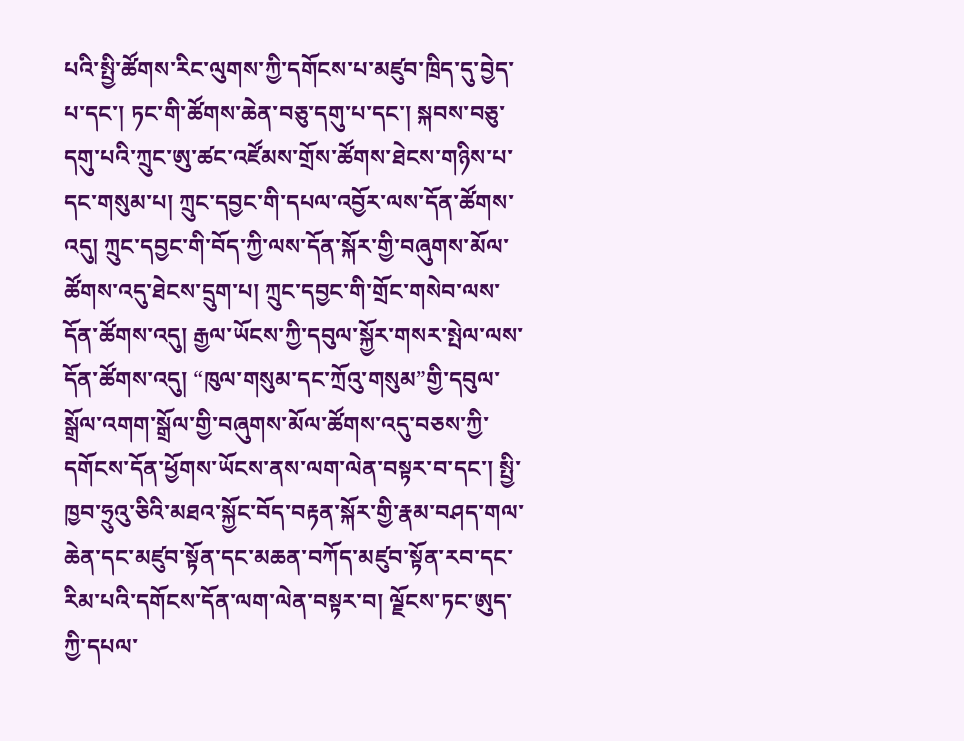པའི་སྤྱི་ཚོགས་རིང་ལུགས་ཀྱི་དགོངས་པ་མཛུབ་ཁྲིད་དུ་བྱེད་པ་དང་། ཏང་གི་ཚོགས་ཆེན་བཅུ་དགུ་པ་དང་། སྐབས་བཅུ་དགུ་པའི་ཀྲུང་ཨུ་ཚང་འཛོམས་གྲོས་ཚོགས་ཐེངས་གཉིས་པ་དང་གསུམ་པ། ཀྲུང་དབྱང་གི་དཔལ་འབྱོར་ལས་དོན་ཚོགས་འདུ། ཀྲུང་དབྱང་གི་བོད་ཀྱི་ལས་དོན་སྐོར་གྱི་བཞུགས་མོལ་ཚོགས་འདུ་ཐེངས་དྲུག་པ། ཀྲུང་དབྱང་གི་གྲོང་གསེབ་ལས་དོན་ཚོགས་འདུ། རྒྱལ་ཡོངས་ཀྱི་དབུལ་སྐྱོར་གསར་སྤེལ་ལས་དོན་ཚོགས་འདུ། “ཁུལ་གསུམ་དང་ཀྲོའུ་གསུམ”གྱི་དབུལ་སྒྲོལ་འགག་སྒྲོལ་གྱི་བཞུགས་མོལ་ཚོགས་འདུ་བཅས་ཀྱི་དགོངས་དོན་ཕྱོགས་ཡོངས་ནས་ལག་ལེན་བསྟར་བ་དང་། སྤྱི་ཁྱབ་ཧྲུའུ་ཅིའི་མཐའ་སྐྱོང་བོད་བརྟན་སྐོར་གྱི་རྣམ་བཤད་གལ་ཆེན་དང་མཛུབ་སྟོན་དང་མཆན་བཀོད་མཛུབ་སྟོན་རབ་དང་རིམ་པའི་དགོངས་དོན་ལག་ལེན་བསྟར་བ། ལྗོངས་ཏང་ཨུད་ཀྱི་དཔལ་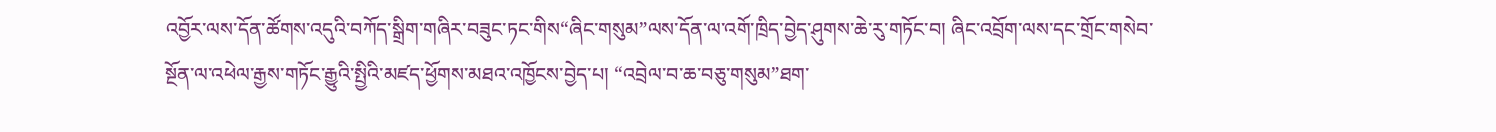འབྱོར་ལས་དོན་ཚོགས་འདུའི་བཀོད་སྒྲིག་གཞིར་བཟུང་ཏང་གིས“ཞིང་གསུམ”ལས་དོན་ལ་འགོ་ཁྲིད་བྱེད་ཤུགས་ཆེ་རུ་གཏོང་བ། ཞིང་འབྲོག་ལས་དང་གྲོང་གསེབ་སྔོན་ལ་འཕེལ་རྒྱས་གཏོང་རྒྱུའི་སྤྱིའི་མཛད་ཕྱོགས་མཐའ་འཁྱོངས་བྱེད་པ། “འབྲེལ་བ་ཆ་བཅུ་གསུམ”ཐག་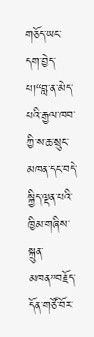གཅོད་ཡང་དག་བྱེད་པ།“བླ་ན་མེད་པའི་རྒྱལ་ཁབ་ཀྱི་ས་ཆ་སྲུང་མཁན་དང་བདེ་སྐྱིད་ལྡན་པའི་ཁྱིམ་གཞིས་སྐྲུན་མཁན”བརྗོད་དོན་གཙོ་བོར་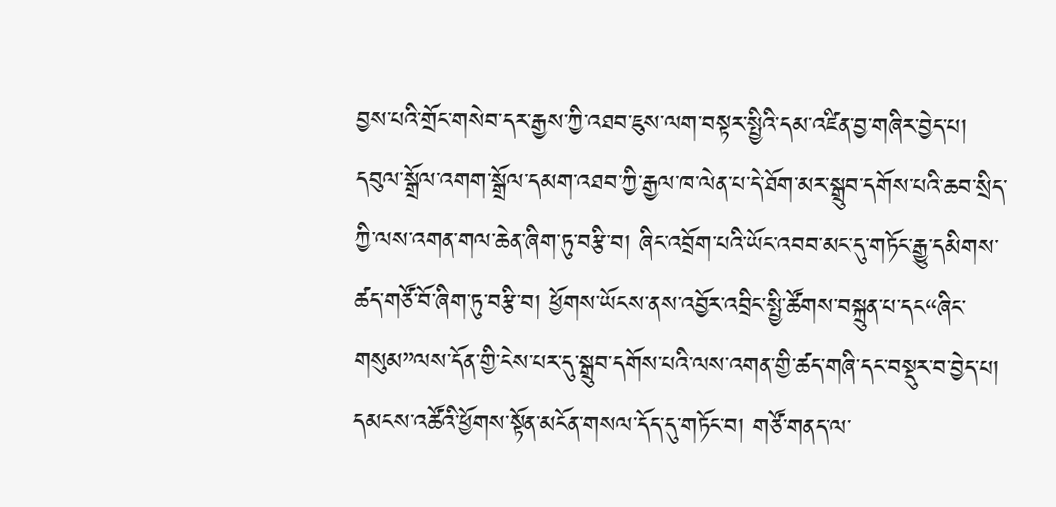བྱས་པའི་གྲོང་གསེབ་དར་རྒྱས་ཀྱི་འཐབ་ཇུས་ལག་བསྟར་སྤྱིའི་དམ་འཛིན་བྱ་གཞིར་བྱེད་པ། དབུལ་སྒྲོལ་འགག་སྒྲོལ་དམག་འཐབ་ཀྱི་རྒྱལ་ཁ་ལེན་པ་དེ་ཐོག་མར་སྒྲུབ་དགོས་པའི་ཆབ་སྲིད་ཀྱི་ལས་འགན་གལ་ཆེན་ཞིག་ཏུ་བརྩི་བ། ཞིང་འབྲོག་པའི་ཡོང་འབབ་མང་དུ་གཏོང་རྒྱུ་དམིགས་ཚད་གཙོ་བོ་ཞིག་ཏུ་བརྩི་བ། ཕྱོགས་ཡོངས་ནས་འབྱོར་འབྲིང་སྤྱི་ཚོགས་བསྐྲུན་པ་དང“ཞིང་གསུམ”ལས་དོན་གྱི་ངེས་པར་དུ་སྒྲུབ་དགོས་པའི་ལས་འགན་གྱི་ཚད་གཞི་དང་བསྡུར་བ་བྱེད་པ། དམངས་འཚོའི་ཕྱོགས་སྟོན་མངོན་གསལ་དོད་དུ་གཏོང་བ། གཙོ་གནད་ལ་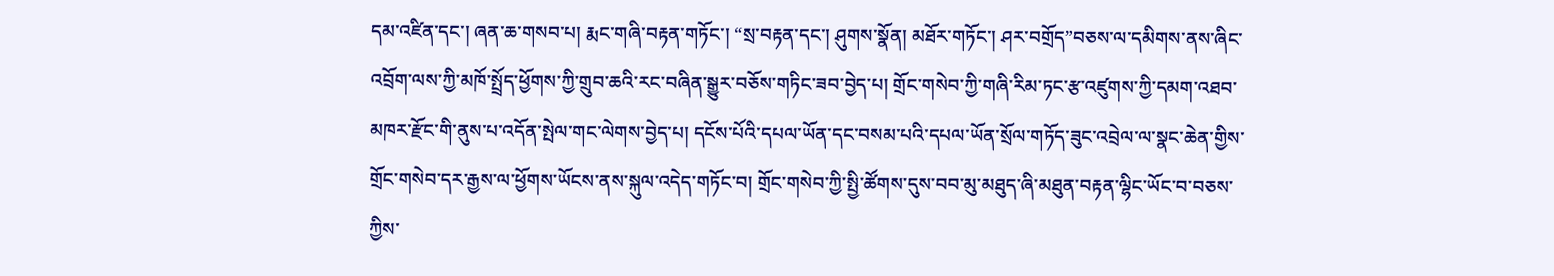དམ་འཛིན་དང་། ཞན་ཆ་གསབ་པ། རྨང་གཞི་བརྟན་གཏོང་། “སྲ་བརྟན་དང་། ཤུགས་སྣོན། མཐོར་གཏོང་། ཤར་བགྲོད”བཅས་ལ་དམིགས་ནས་ཞིང་འབྲོག་ལས་ཀྱི་མཁོ་སྤྲོད་ཕྱོགས་ཀྱི་གྲུབ་ཆའི་རང་བཞིན་སྒྱུར་བཅོས་གཏིང་ཟབ་བྱེད་པ། གྲོང་གསེབ་ཀྱི་གཞི་རིམ་ཏང་རྩ་འཛུགས་ཀྱི་དམག་འཐབ་མཁར་རྫོང་གི་ནུས་པ་འདོན་སྤེལ་གང་ལེགས་བྱེད་པ། དངོས་པོའི་དཔལ་ཡོན་དང་བསམ་པའི་དཔལ་ཡོན་སྲོལ་གཏོད་ཟུང་འབྲེལ་ལ་སྣང་ཆེན་གྱིས་གྲོང་གསེབ་དར་རྒྱས་ལ་ཕྱོགས་ཡོངས་ནས་སྐུལ་འདེད་གཏོང་བ། གྲོང་གསེབ་ཀྱི་སྤྱི་ཚོགས་དུས་བབ་མུ་མཐུད་ཞི་མཐུན་བརྟན་ལྷིང་ཡོང་བ་བཅས་ཀྱིས་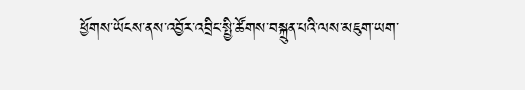ཕྱོགས་ཡོངས་ནས་འབྱོར་འབྲིང་སྤྱི་ཚོགས་བསྐྲུན་པའི་ལས་མཇུག་ཡག་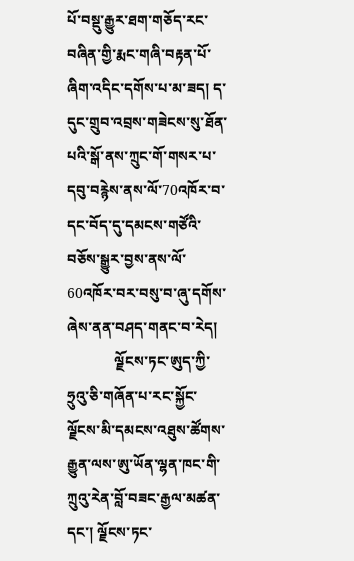པོ་བསྡུ་རྒྱུར་ཐག་གཅོད་རང་བཞིན་གྱི་རྨང་གཞི་བརྟན་པོ་ཞིག་འདིང་དགོས་པ་མ་ཟད། ད་དུང་གྲུབ་འབྲས་གཟེངས་སུ་ཐོན་པའི་སྒོ་ནས་ཀྲུང་གོ་གསར་པ་དབུ་བརྙེས་ནས་ལོ་70འཁོར་བ་དང་བོད་དུ་དམངས་གཙོའི་བཅོས་སྒྱུར་བྱས་ནས་ལོ་60འཁོར་བར་བསུ་བ་ཞུ་དགོས་ཞེས་ནན་བཤད་གནང་བ་རེད།
             ལྗོངས་ཏང་ཨུད་ཀྱི་ཧྲུའུ་ཅི་གཞོན་པ་རང་སྐྱོང་ལྗོངས་མི་དམངས་འཐུས་ཚོགས་རྒྱུན་ལས་ཨུ་ཡོན་ལྷན་ཁང་གི་ཀྲུའུ་རེན་བློ་བཟང་རྒྱལ་མཚན་དང་། ལྗོངས་ཏང་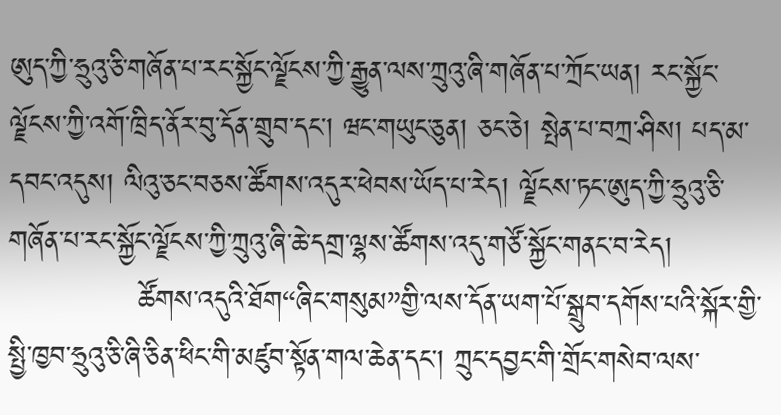ཨུད་ཀྱི་ཧྲུའུ་ཅི་གཞོན་པ་རང་སྐྱོང་ལྗོངས་ཀྱི་རྒྱུན་ལས་ཀྲུའུ་ཞི་གཞོན་པ་ཀྲོང་ཡན། རང་སྐྱོང་ལྗོངས་ཀྱི་འགོ་ཁྲིད་ནོར་བུ་དོན་གྲུབ་དང་། ཝང་གཡུང་ཅུན། ཅང་ཅེ། སྤེན་པ་བཀྲ་ཤིས། པད་མ་དབང་འདུས། ལིའུ་ཅང་བཅས་ཚོགས་འདུར་ཕེབས་ཡོད་པ་རེད། ལྗོངས་ཏང་ཨུད་ཀྱི་ཧྲུའུ་ཅི་གཞོན་པ་རང་སྐྱོང་ལྗོངས་ཀྱི་ཀྲུའུ་ཞི་ཆེ་དགྲ་ལྷས་ཚོགས་འདུ་གཙོ་སྐྱོང་གནང་བ་རེད།
             ཚོགས་འདུའི་ཐོག“ཞིང་གསུམ”གྱི་ལས་དོན་ཡག་པོ་སྒྲུབ་དགོས་པའི་སྐོར་གྱི་སྤྱི་ཁྱབ་ཧྲུའུ་ཅི་ཞི་ཅིན་ཕིང་གི་མཛུབ་སྟོན་གལ་ཆེན་དང་། ཀྲུང་དབྱང་གི་གྲོང་གསེབ་ལས་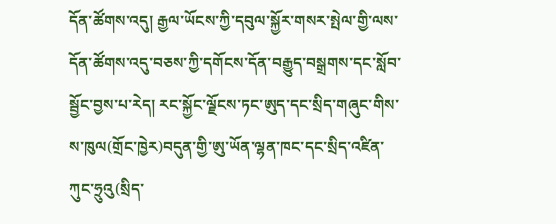དོན་ཚོགས་འདུ། རྒྱལ་ཡོངས་ཀྱི་དབུལ་སྐྱོར་གསར་སྤེལ་གྱི་ལས་དོན་ཚོགས་འདུ་བཅས་ཀྱི་དགོངས་དོན་བརྒྱུད་བསྒྲགས་དང་སློབ་སྦྱོང་བྱས་པ་རེད། རང་སྐྱོང་ལྗོངས་ཏང་ཨུད་དང་སྲིད་གཞུང་གིས་ས་ཁུལ(གྲོང་ཁྱེར)བདུན་གྱི་ཨུ་ཡོན་ལྷན་ཁང་དང་སྲིད་འཛིན་ཀུང་ཧྲུའུ(སྲིད་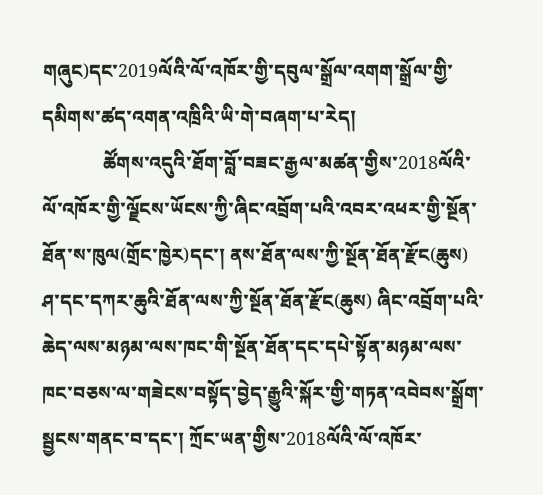གཞུང)དང་2019ལོའི་ལོ་འཁོར་གྱི་དབུལ་སྒྲོལ་འགག་སྒྲོལ་གྱི་དམིགས་ཚད་འགན་འཁྲིའི་ཡི་གེ་བཞག་པ་རེད།
             ཚོགས་འདུའི་ཐོག་བློ་བཟང་རྒྱལ་མཚན་གྱིས་2018ལོའི་ལོ་འཁོར་གྱི་ལྗོངས་ཡོངས་ཀྱི་ཞིང་འབྲོག་པའི་འབར་འཕར་གྱི་སྔོན་ཐོན་ས་ཁུལ(གྲོང་ཁྱེར)དང་། ནས་ཐོན་ལས་ཀྱི་སྔོན་ཐོན་རྫོང(ཆུས) ཤ་དང་དཀར་ཆུའི་ཐོན་ལས་ཀྱི་སྔོན་ཐོན་རྫོང(ཆུས) ཞིང་འབྲོག་པའི་ཆེད་ལས་མཉམ་ལས་ཁང་གི་སྔོན་ཐོན་དང་དཔེ་སྟོན་མཉམ་ལས་ཁང་བཅས་ལ་གཟེངས་བསྟོད་བྱེད་རྒྱུའི་སྐོར་གྱི་གཏན་འབེབས་སྒྲོག་སྦྱངས་གནང་བ་དང་། ཀྲོང་ཡན་གྱིས་2018ལོའི་ལོ་འཁོར་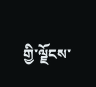གྱི་ལྗོངས་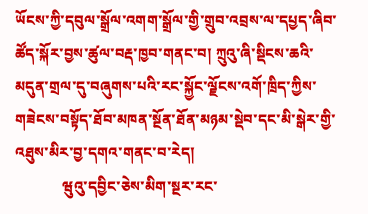ཡོངས་ཀྱི་དབུལ་སྒྲོལ་འགག་སྒྲོལ་གྱི་གྲུབ་འབྲས་ལ་དཔྱད་ཞིབ་ཚོད་སྐོར་བྱས་ཚུལ་བརྡ་ཁྱབ་གནང་བ། ཀྲུའུ་ཞི་སྡིངས་ཆའི་མདུན་གྲལ་དུ་བཞུགས་པའི་རང་སྐྱོང་ལྗོངས་འགོ་ཁྲིད་ཀྱིས་གཟེངས་བསྟོད་ཐོབ་མཁན་སྔོན་ཐོན་མཉམ་སྡེབ་དང་མི་སྒེར་གྱི་འཐུས་མིར་བྱ་དགའ་གནང་བ་རེད།
             ཝུའུ་དབྱིང་ཅེས་མིག་སྔར་རང་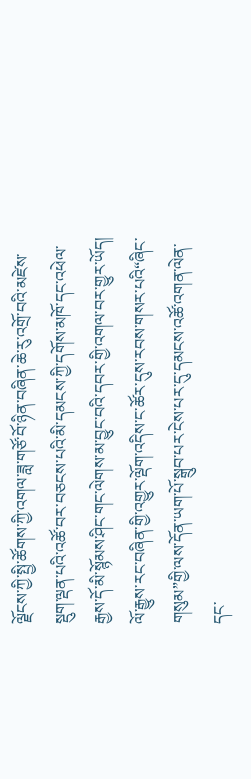ལྗོངས་ཀྱི་སྤྱི་ཚོགས་ཀྱི་འགལ་ཟླ་གཙོ་བོ་ཉིན་བཞིན་ཆེ་རུ་འགྲོ་བའི་མཛེས་སྡུག་ལྡན་པའི་འཚོ་བར་བཅངས་པའི་མི་དམངས་ཀྱི་དགོས་མཁོ་དང་འཕེལ་རྒྱས་དོ་མི་སྙོམས་ཤིང་གང་ལེགས་མ་བྱུང་བའི་དབར་གྱི་འགལ་བར་གྱུར་ཡོད། ལོ་རྒྱུས་རང་བཞིན་གྱི་འགྱུར་ལྡོག་འདིས་ང་ཚོར་དུས་རབས་གསར་པའི“ཞིང་གསུམ”གྱི་ལས་དོན་ཡག་པོ་སྒྲུབ་པར་ངེས་པར་དུ་དམངས་འཚོ་འགན་ལེན་དང་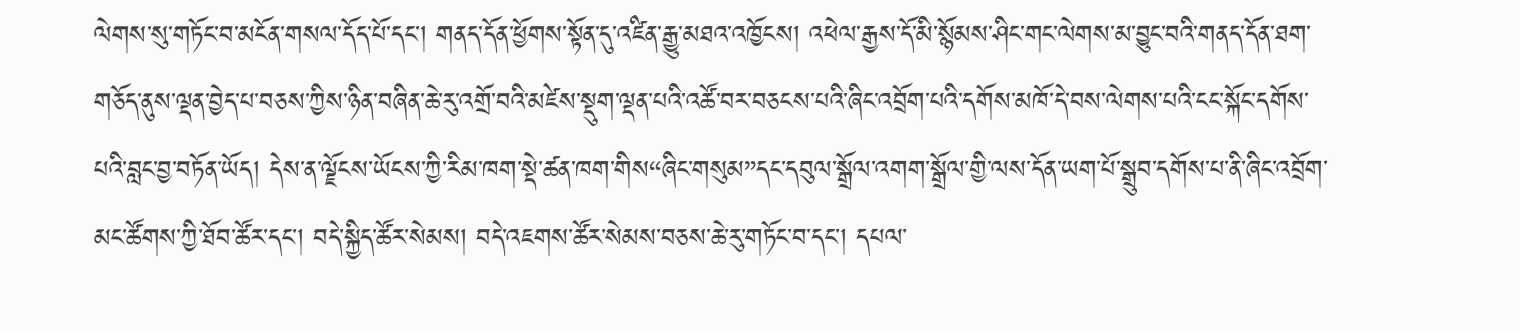ལེགས་སུ་གཏོང་བ་མངོན་གསལ་དོད་པོ་དང་། གནད་དོན་ཕྱོགས་སྟོན་དུ་འཛིན་རྒྱུ་མཐའ་འཁྱོངས། འཕེལ་རྒྱས་དོ་མི་སྙོམས་ཤིང་གང་ལེགས་མ་བྱུང་བའི་གནད་དོན་ཐག་གཅོད་ནུས་ལྡན་བྱེད་པ་བཅས་ཀྱིས་ཉིན་བཞིན་ཆེ་རུ་འགྲོ་བའི་མཛེས་སྡུག་ལྡན་པའི་འཚོ་བར་བཅངས་པའི་ཞིང་འབྲོག་པའི་དགོས་མཁོ་དེ་བས་ལེགས་པའི་ངང་སྐོང་དགོས་པའི་བླང་བྱ་བཏོན་ཡོད། དེས་ན་ལྗོངས་ཡོངས་ཀྱི་རིམ་ཁག་སྡེ་ཚན་ཁག་གིས“ཞིང་གསུམ”དང་དབུལ་སྒྲོལ་འགག་སྒྲོལ་གྱི་ལས་དོན་ཡག་པོ་སྒྲུབ་དགོས་པ་ནི་ཞིང་འབྲོག་མང་ཚོགས་ཀྱི་ཐོབ་ཚོར་དང་། བདེ་སྐྱིད་ཚོར་སེམས། བདེ་འཇགས་ཚོར་སེམས་བཅས་ཆེ་རུ་གཏོང་བ་དང་། དཔལ་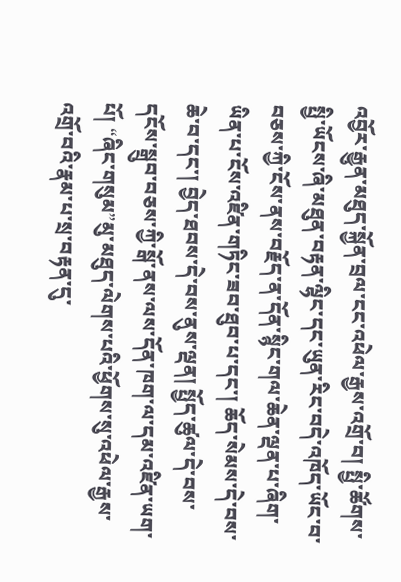འབྱོར་རྒྱུན་མཐུད་སྐྱོན་བྲལ་ངང་འཕེལ་རྒྱས་འགྲོ་བ། སྤྱི་ཚོགས་སྤྱི་ཡོངས་ཞི་མཐུན་བརྟན་ལྷིང་དང་ཡུན་རིང་བདེ་འཁོད་ཡོང་བ་བཅས་ཀྱི་ངོས་ནས་བརྗོད་ན་དོན་སྙིང་གལ་ཆེན་ལྡན་པ་ཞིག་ཡིན་པ་ངོས་འཛིན་གཏིང་ཟབ་ཐུབ་པ་དང་། ཆོད་སེམས་དེ་བས་ཆེ་བ་དང་། བྱེད་ཐབས་དེ་བས་ནུས་ལྡན། སྤྱོད་ཚུལ་དེ་བས་དངོས་སྒྲུབ་བཅས་ཀྱི་སྒོ་ནས་ལས་དོན་ཁག་ལ་དམ་འཛིན་ཡག་པོ། “ཞིང་གསུམ”མུ་མཐུད་ལེགས་པའི་ཕྱོགས་སུ་འཕེལ་རྒྱས་འགྲོ་བའི་རྣམ་པ་སྲ་བརྟན་དུ་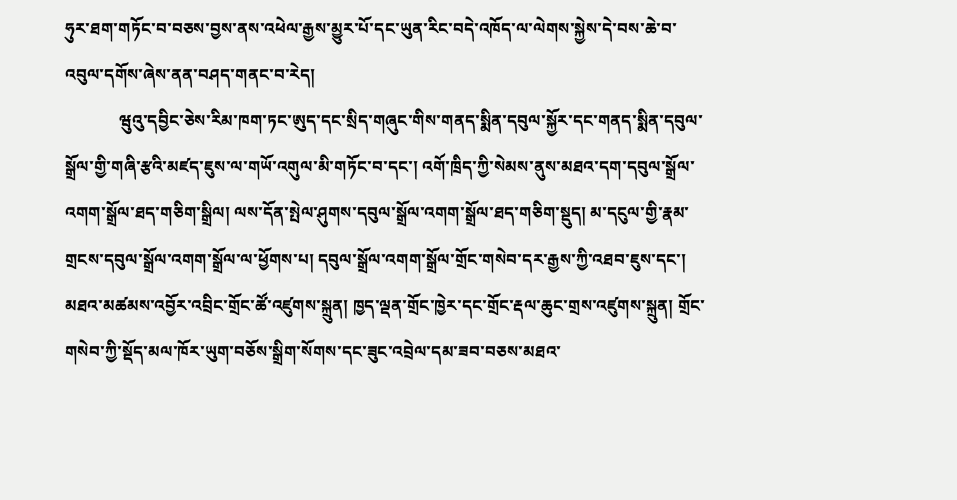ཧུར་ཐག་གཏོང་བ་བཅས་བྱས་ནས་འཕེལ་རྒྱས་མྱུར་པོ་དང་ཡུན་རིང་བདེ་འཁོད་ལ་ལེགས་སྐྱེས་དེ་བས་ཆེ་བ་འབུལ་དགོས་ཞེས་ནན་བཤད་གནང་བ་རེད།
             ཝུའུ་དབྱིང་ཅེས་རིམ་ཁག་ཏང་ཨུད་དང་སྲིད་གཞུང་གིས་གནད་སྨིན་དབུལ་སྐྱོར་དང་གནད་སྨིན་དབུལ་སྒྲོལ་གྱི་གཞི་རྩའི་མཛད་ཇུས་ལ་གཡོ་འགུལ་མི་གཏོང་བ་དང་། འགོ་ཁྲིད་ཀྱི་སེམས་ནུས་མཐའ་དག་དབུལ་སྒྲོལ་འགག་སྒྲོལ་ཐད་གཅིག་སྒྲིལ། ལས་དོན་སྤེལ་ཤུགས་དབུལ་སྒྲོལ་འགག་སྒྲོལ་ཐད་གཅིག་སྡུད། མ་དངུལ་གྱི་རྣམ་གྲངས་དབུལ་སྒྲོལ་འགག་སྒྲོལ་ལ་ཕྱོགས་པ། དབུལ་སྒྲོལ་འགག་སྒྲོལ་གྲོང་གསེབ་དར་རྒྱས་ཀྱི་འཐབ་ཇུས་དང་། མཐའ་མཚམས་འབྱོར་འབྲིང་གྲོང་ཚོ་འཛུགས་སྐྲུན། ཁྱད་ལྡན་གྲོང་ཁྱེར་དང་གྲོང་རྡལ་ཆུང་གྲས་འཛུགས་སྐྲུན། གྲོང་གསེབ་ཀྱི་སྡོད་མལ་ཁོར་ཡུག་བཅོས་སྒྲིག་སོགས་དང་ཟུང་འབྲེལ་དམ་ཟབ་བཅས་མཐའ་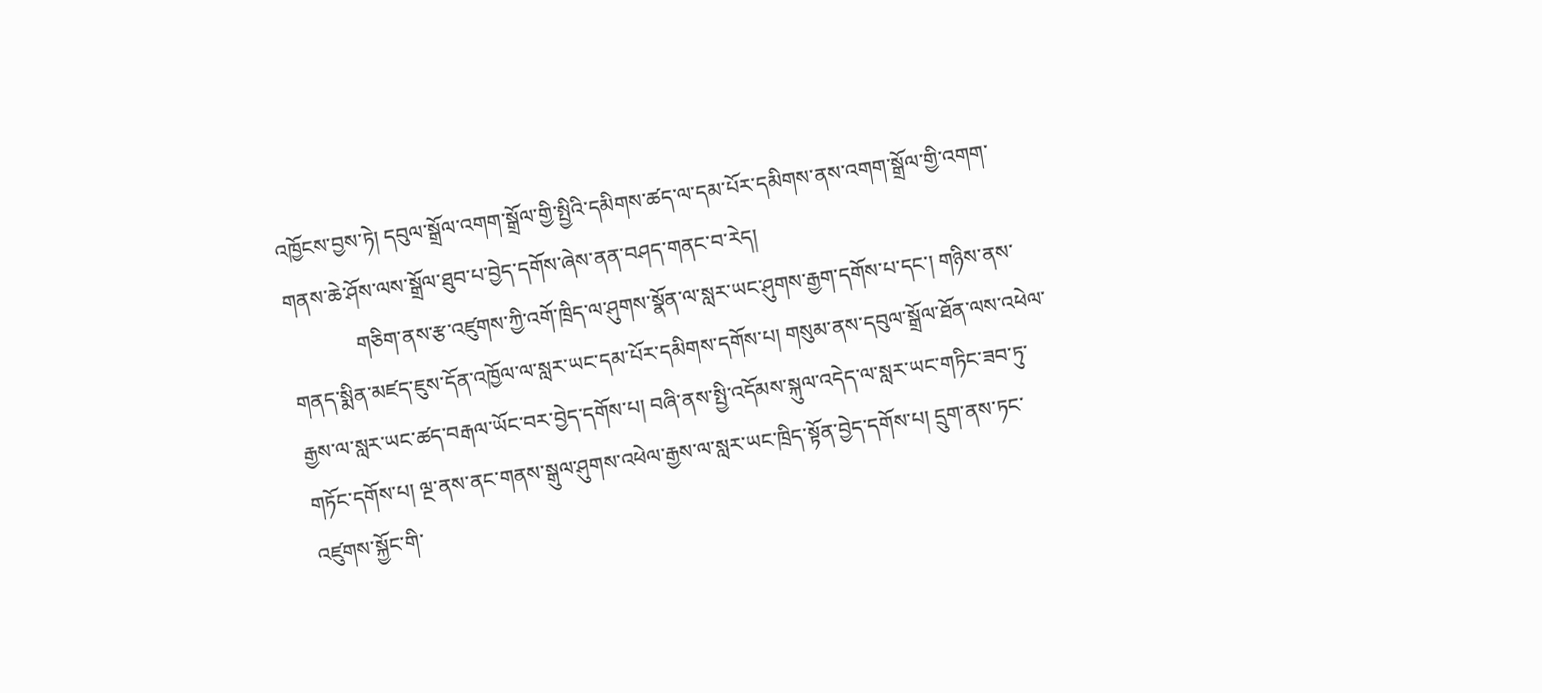འཁྱོངས་བྱས་ཏེ། དབུལ་སྒྲོལ་འགག་སྒྲོལ་གྱི་སྤྱིའི་དམིགས་ཚད་ལ་དམ་པོར་དམིགས་ནས་འགག་སྒྲོལ་གྱི་འགག་གནས་ཆེ་ཤོས་ལས་སྒྲོལ་ཐུབ་པ་བྱེད་དགོས་ཞེས་ནན་བཤད་གནང་བ་རེད།
             གཅིག་ནས་རྩ་འཛུགས་ཀྱི་འགོ་ཁྲིད་ལ་ཤུགས་སྣོན་ལ་སླར་ཡང་ཤུགས་རྒྱག་དགོས་པ་དང་། གཉིས་ནས་གནད་སྨིན་མཛད་ཇུས་དོན་འཁྱོལ་ལ་སླར་ཡང་དམ་པོར་དམིགས་དགོས་པ། གསུམ་ནས་དབུལ་སྒྲོལ་ཐོན་ལས་འཕེལ་རྒྱས་ལ་སླར་ཡང་ཚད་བརྒལ་ཡོང་བར་བྱེད་དགོས་པ། བཞི་ནས་སྤྱི་འདོམས་སྐུལ་འདེད་ལ་སླར་ཡང་གཏིང་ཟབ་ཏུ་གཏོང་དགོས་པ། ལྔ་ནས་ནང་གནས་སྒུལ་ཤུགས་འཕེལ་རྒྱས་ལ་སླར་ཡང་ཁྲིད་སྟོན་བྱེད་དགོས་པ། དྲུག་ནས་ཏང་འཛུགས་སྐྱོང་གི་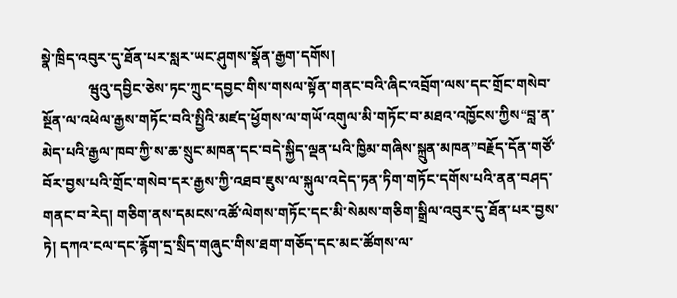སྣེ་ཁྲིད་འབུར་དུ་ཐོན་པར་སླར་ཡང་ཤུགས་སྣོན་རྒྱག་དགོས།
             ཝུའུ་དབྱིང་ཅེས་ཏང་ཀྲུང་དབྱང་གིས་གསལ་སྟོན་གནང་བའི་ཞིང་འབྲོག་ལས་དང་གྲོང་གསེབ་སྔོན་ལ་འཕེལ་རྒྱས་གཏོང་བའི་སྤྱིའི་མཛད་ཕྱོགས་ལ་གཡོ་འགུལ་མི་གཏོང་བ་མཐའ་འཁྱོངས་ཀྱིས“བླ་ན་མེད་པའི་རྒྱལ་ཁབ་ཀྱི་ས་ཆ་སྲུང་མཁན་དང་བདེ་སྐྱིད་ལྡན་པའི་ཁྱིམ་གཞིས་སྐྲུན་མཁན”བརྗོད་དོན་གཙོ་བོར་བྱས་པའི་གྲོང་གསེབ་དར་རྒྱས་ཀྱི་འཐབ་ཇུས་ལ་སྐུལ་འདེད་ཏན་ཏིག་གཏོང་དགོས་པའི་ནན་བཤད་གནང་བ་རེད། གཅིག་ནས་དམངས་འཚོ་ལེགས་གཏོང་དང་མི་སེམས་གཅིག་སྒྲིལ་འབུར་དུ་ཐོན་པར་བྱས་ཏེ། དཀའ་ངལ་དང་རྙོག་དྲ་སྲིད་གཞུང་གིས་ཐག་གཅོད་དང་མང་ཚོགས་ལ་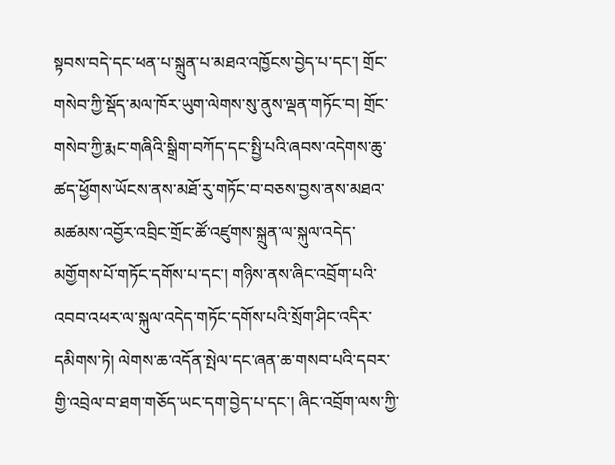སྟབས་བདེ་དང་ཕན་པ་སྐྲུན་པ་མཐའ་འཁྱོངས་བྱེད་པ་དང་། གྲོང་གསེབ་ཀྱི་སྡོད་མལ་ཁོར་ཡུག་ལེགས་སུ་ནུས་ལྡན་གཏོང་བ། གྲོང་གསེབ་ཀྱི་རྨང་གཞིའི་སྒྲིག་བཀོད་དང་སྤྱི་པའི་ཞབས་འདེགས་ཆུ་ཚད་ཕྱོགས་ཡོངས་ནས་མཐོ་རུ་གཏོང་བ་བཅས་བྱས་ནས་མཐའ་མཚམས་འབྱོར་འབྲིང་གྲོང་ཚོ་འཛུགས་སྐྲུན་ལ་སྐུལ་འདེད་མགྱོགས་པོ་གཏོང་དགོས་པ་དང་། གཉིས་ནས་ཞིང་འབྲོག་པའི་འབབ་འཕར་ལ་སྐུལ་འདེད་གཏོང་དགོས་པའི་སྲོག་ཤིང་འདིར་དམིགས་ཏེ། ལེགས་ཆ་འདོན་སྤེལ་དང་ཞན་ཆ་གསབ་པའི་དབར་གྱི་འབྲེལ་བ་ཐག་གཅོད་ཡང་དག་བྱེད་པ་དང་། ཞིང་འབྲོག་ལས་ཀྱི་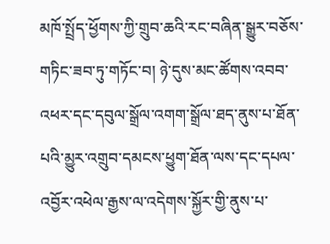མཁོ་སྤྲོད་ཕྱོགས་ཀྱི་གྲུབ་ཆའི་རང་བཞིན་སྒྱུར་བཅོས་གཏིང་ཟབ་ཏུ་གཏོང་བ། ཉེ་དུས་མང་ཚོགས་འབབ་འཕར་དང་དབུལ་སྒྲོལ་འགག་སྒྲོལ་ཐད་ནུས་པ་ཐོན་པའི་མྱུར་འགྲུབ་དམངས་ཕྱུག་ཐོན་ལས་དང་དཔལ་འབྱོར་འཕེལ་རྒྱས་ལ་འདེགས་སྐྱོར་གྱི་ནུས་པ་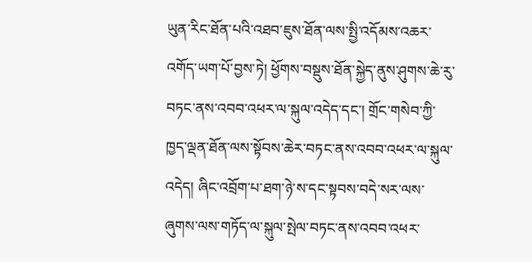ཡུན་རིང་ཐོན་པའི་འཐབ་ཇུས་ཐོན་ལས་སྤྱི་འདོམས་འཆར་འགོད་ཡག་པོ་བྱས་ཏེ། ཕྱོགས་བསྡུས་ཐོན་སྐྱེད་ནུས་ཤུགས་ཆེ་རུ་བཏང་ནས་འབབ་འཕར་ལ་སྐུལ་འདེད་དང་། གྲོང་གསེབ་ཀྱི་ཁྱད་ལྡན་ཐོན་ལས་སྟོབས་ཆེར་བཏང་ནས་འབབ་འཕར་ལ་སྐུལ་འདེད། ཞིང་འབྲོག་པ་ཐག་ཉེ་ས་དང་སྟབས་བདེ་སར་ལས་ཞུགས་ལས་གཏོད་ལ་སྐུལ་སྤེལ་བཏང་ནས་འབབ་འཕར་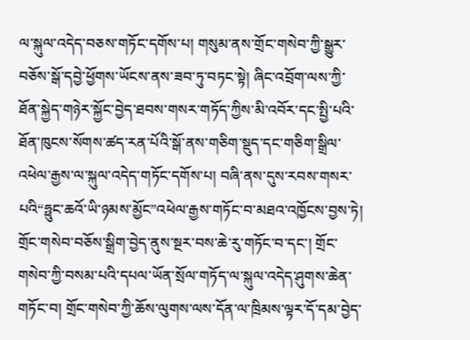ལ་སྐུལ་འདེད་བཅས་གཏོང་དགོས་པ། གསུམ་ནས་གྲོང་གསེབ་ཀྱི་སྒྱུར་བཅོས་སྒོ་དབྱེ་ཕྱོགས་ཡོངས་ནས་ཟབ་ཏུ་བཏང་སྟེ། ཞིང་འབྲོག་ལས་ཀྱི་ཐོན་སྐྱེད་གཉེར་སྐྱོང་བྱེད་ཐབས་གསར་གཏོད་ཀྱིས་མི་འབོར་དང་སྤྱི་པའི་ཐོན་ཁུངས་སོགས་ཚད་རན་པོའི་སྒོ་ནས་གཅིག་སྡུད་དང་གཅིག་སྒྲིལ་འཕེལ་རྒྱས་ལ་སྐུལ་འདེད་གཏོང་དགོས་པ། བཞི་ནས་དུས་རབས་གསར་པའི“ཧྥུང་ཆའོ་ཡི་ཉམས་མྱོང”འཕེལ་རྒྱས་གཏོང་བ་མཐའ་འཁྱོངས་བྱས་ཏེ། གྲོང་གསེབ་བཅོས་སྒྲིག་བྱེད་ནུས་སྔར་བས་ཆེ་རུ་གཏོང་བ་དང་། གྲོང་གསེབ་ཀྱི་བསམ་པའི་དཔལ་ཡོན་སྲོལ་གཏོད་ལ་སྐུལ་འདེད་ཤུགས་ཆེན་གཏོང་བ། གྲོང་གསེབ་ཀྱི་ཆོས་ལུགས་ལས་དོན་ལ་ཁྲིམས་ལྟར་དོ་དམ་བྱེད་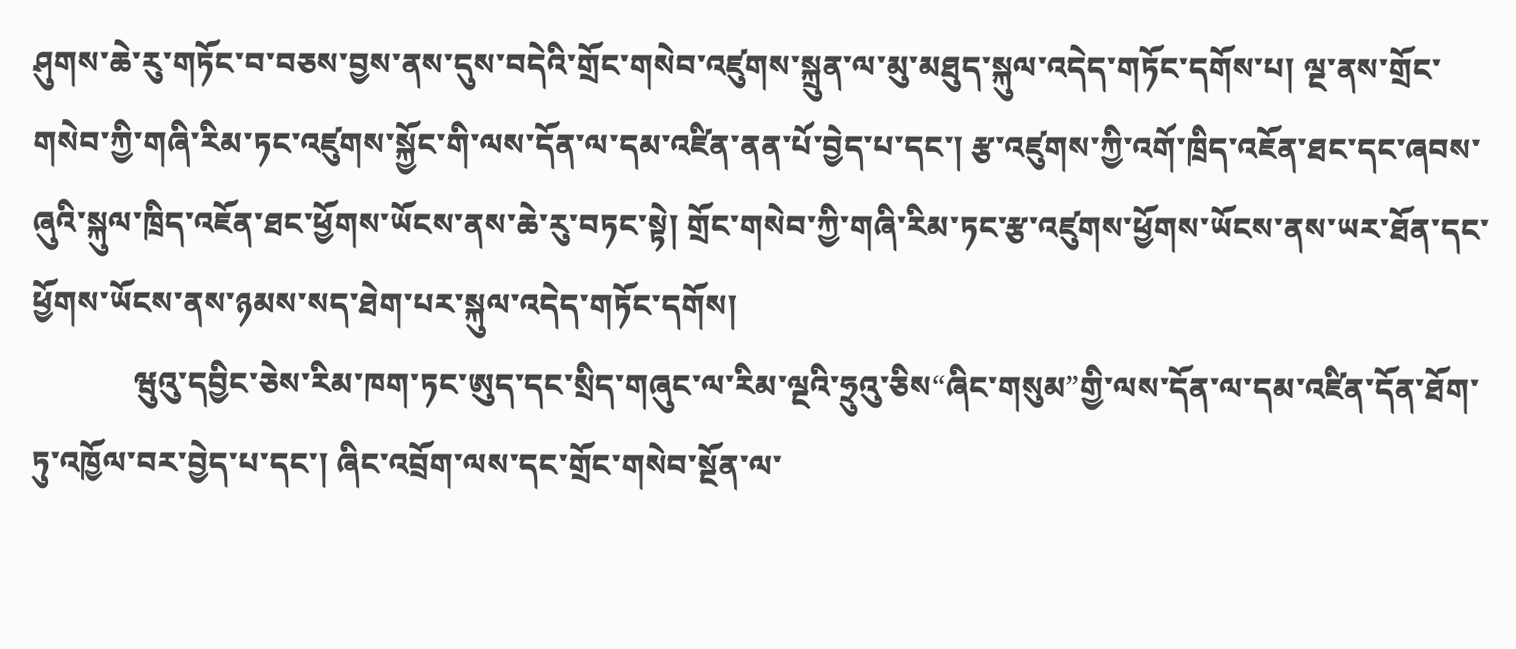ཤུགས་ཆེ་རུ་གཏོང་བ་བཅས་བྱས་ནས་དུས་བདེའི་གྲོང་གསེབ་འཛུགས་སྐྲུན་ལ་མུ་མཐུད་སྐུལ་འདེད་གཏོང་དགོས་པ། ལྔ་ནས་གྲོང་གསེབ་ཀྱི་གཞི་རིམ་ཏང་འཛུགས་སྐྱོང་གི་ལས་དོན་ལ་དམ་འཛིན་ནན་པོ་བྱེད་པ་དང་། རྩ་འཛུགས་ཀྱི་འགོ་ཁྲིད་འཇོན་ཐང་དང་ཞབས་ཞུའི་སྐུལ་ཁྲིད་འཇོན་ཐང་ཕྱོགས་ཡོངས་ནས་ཆེ་རུ་བཏང་སྟེ། གྲོང་གསེབ་ཀྱི་གཞི་རིམ་ཏང་རྩ་འཛུགས་ཕྱོགས་ཡོངས་ནས་ཡར་ཐོན་དང་ཕྱོགས་ཡོངས་ནས་ཉམས་སད་ཐེག་པར་སྐུལ་འདེད་གཏོང་དགོས།
             ཝུའུ་དབྱིང་ཅེས་རིམ་ཁག་ཏང་ཨུད་དང་སྲིད་གཞུང་ལ་རིམ་ལྔའི་ཧྲུའུ་ཅིས“ཞིང་གསུམ”གྱི་ལས་དོན་ལ་དམ་འཛིན་དོན་ཐོག་ཏུ་འཁྱོལ་བར་བྱེད་པ་དང་། ཞིང་འབྲོག་ལས་དང་གྲོང་གསེབ་སྔོན་ལ་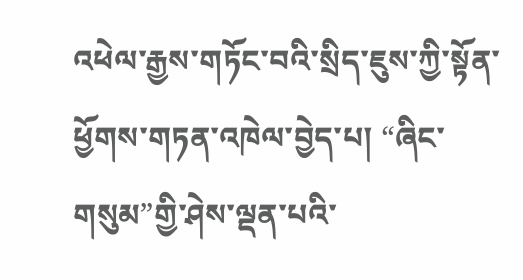འཕེལ་རྒྱས་གཏོང་བའི་སྲིད་ཇུས་ཀྱི་སྟོན་ཕྱོགས་གཏན་འཁེལ་བྱེད་པ། “ཞིང་གསུམ”གྱི་ཤེས་ལྡན་པའི་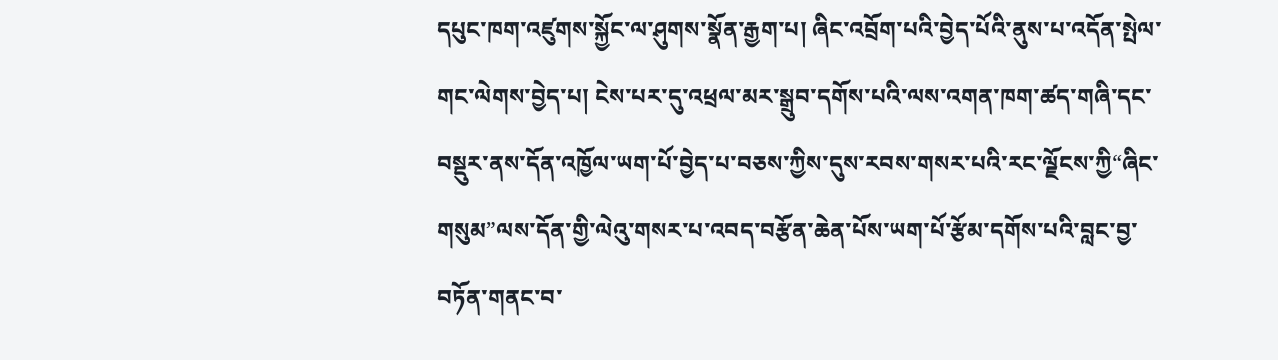དཔུང་ཁག་འཛུགས་སྐྱོང་ལ་ཤུགས་སྣོན་རྒྱག་པ། ཞིང་འབྲོག་པའི་བྱེད་པོའི་ནུས་པ་འདོན་སྤེལ་གང་ལེགས་བྱེད་པ། ངེས་པར་དུ་འཕྲལ་མར་སྒྲུབ་དགོས་པའི་ལས་འགན་ཁག་ཚད་གཞི་དང་བསྡུར་ནས་དོན་འཁྱོལ་ཡག་པོ་བྱེད་པ་བཅས་ཀྱིས་དུས་རབས་གསར་པའི་རང་ལྗོངས་ཀྱི“ཞིང་གསུམ”ལས་དོན་གྱི་ལེའུ་གསར་པ་འབད་བརྩོན་ཆེན་པོས་ཡག་པོ་རྩོམ་དགོས་པའི་བླང་བྱ་བཏོན་གནང་བ་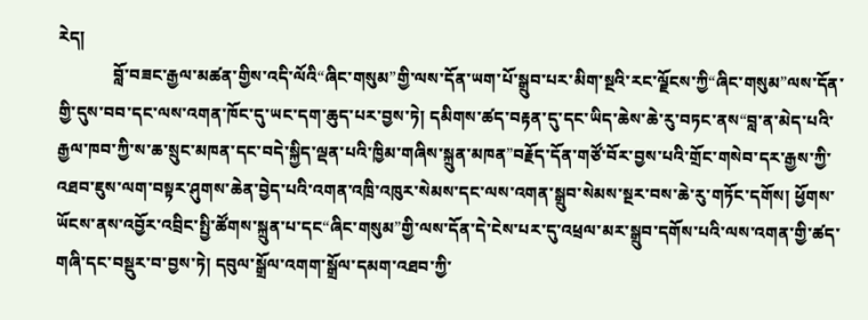རེད།
             བློ་བཟང་རྒྱལ་མཚན་གྱིས་འདི་ལོའི“ཞིང་གསུམ”གྱི་ལས་དོན་ཡག་པོ་སྒྲུབ་པར་མིག་སྔའི་རང་ལྗོངས་ཀྱི“ཞིང་གསུམ”ལས་དོན་གྱི་དུས་བབ་དང་ལས་འགན་ཁོང་དུ་ཡང་དག་ཆུད་པར་བྱས་ཏེ། དམིགས་ཚད་བརྟན་དུ་དང་ཡིད་ཆེས་ཆེ་རུ་བཏང་ནས“བླ་ན་མེད་པའི་རྒྱལ་ཁབ་ཀྱི་ས་ཆ་སྲུང་མཁན་དང་བདེ་སྐྱིད་ལྡན་པའི་ཁྱིམ་གཞིས་སྐྲུན་མཁན”བརྗོད་དོན་གཙོ་བོར་བྱས་པའི་གྲོང་གསེབ་དར་རྒྱས་ཀྱི་འཐབ་ཇུས་ལག་བསྟར་ཤུགས་ཆེན་བྱེད་པའི་འགན་འཁྲི་འཁུར་སེམས་དང་ལས་འགན་སྒྲུབ་སེམས་སྔར་བས་ཆེ་རུ་གཏོང་དགོས། ཕྱོགས་ཡོངས་ནས་འབྱོར་འབྲིང་སྤྱི་ཚོགས་སྐྲུན་པ་དང“ཞིང་གསུམ”གྱི་ལས་དོན་དེ་ངེས་པར་དུ་འཕྲལ་མར་སྒྲུབ་དགོས་པའི་ལས་འགན་གྱི་ཚད་གཞི་དང་བསྡུར་བ་བྱས་ཏེ། དབུལ་སྒྲོལ་འགག་སྒྲོལ་དམག་འཐབ་ཀྱི་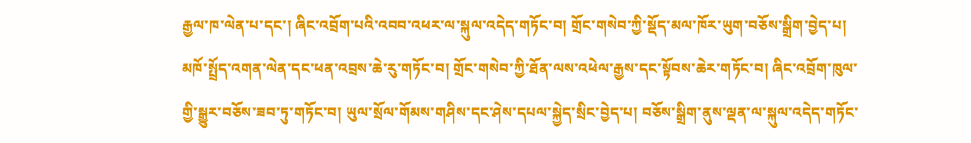རྒྱལ་ཁ་ལེན་པ་དང་། ཞིང་འབྲོག་པའི་འབབ་འཕར་ལ་སྐུལ་འདེད་གཏོང་བ། གྲོང་གསེབ་ཀྱི་སྡོད་མལ་ཁོར་ཡུག་བཅོས་སྒྲིག་བྱེད་པ། མཁོ་སྤྲོད་འགན་ལེན་དང་ཕན་འབྲས་ཆེ་རུ་གཏོང་བ། གྲོང་གསེབ་ཀྱི་ཐོན་ལས་འཕེལ་རྒྱས་དང་སྟོབས་ཆེར་གཏོང་བ། ཞིང་འབྲོག་ཁུལ་གྱི་སྒྱུར་བཅོས་ཟབ་ཏུ་གཏོང་བ། ཡུལ་སྲོལ་གོམས་གཤིས་དང་ཤེས་དཔལ་སྐྱེད་སྲིང་བྱེད་པ། བཅོས་སྒྲིག་ནུས་ལྡན་ལ་སྐུལ་འདེད་གཏོང་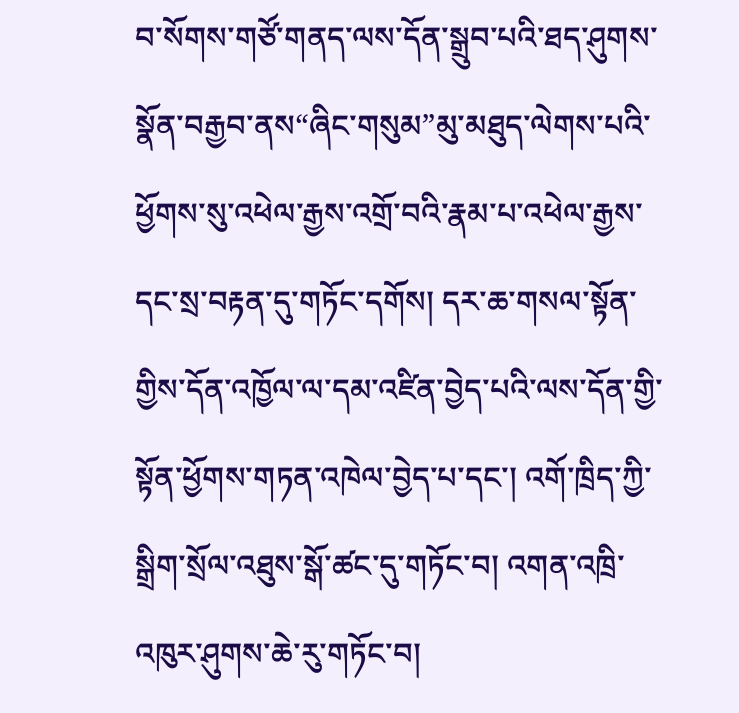བ་སོགས་གཙོ་གནད་ལས་དོན་སྒྲུབ་པའི་ཐད་ཤུགས་སྣོན་བརྒྱབ་ནས“ཞིང་གསུམ”མུ་མཐུད་ལེགས་པའི་ཕྱོགས་སུ་འཕེལ་རྒྱས་འགྲོ་བའི་རྣམ་པ་འཕེལ་རྒྱས་དང་སྲ་བརྟན་དུ་གཏོང་དགོས། དར་ཆ་གསལ་སྟོན་གྱིས་དོན་འཁྱོལ་ལ་དམ་འཛིན་བྱེད་པའི་ལས་དོན་གྱི་སྟོན་ཕྱོགས་གཏན་འཁེལ་བྱེད་པ་དང་། འགོ་ཁྲིད་ཀྱི་སྒྲིག་སྲོལ་འཐུས་སྒོ་ཚང་དུ་གཏོང་བ། འགན་འཁྲི་འཁུར་ཤུགས་ཆེ་རུ་གཏོང་བ།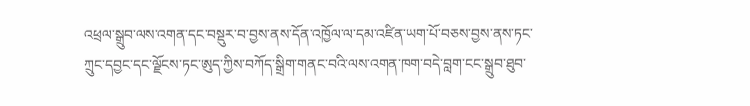འཕྲལ་སྒྲུབ་ལས་འགན་དང་བསྡུར་བ་བྱས་ནས་དོན་འཁྱོལ་ལ་དམ་འཛིན་ཡག་པོ་བཅས་བྱས་ནས་ཏང་ཀྲུང་དབྱང་དང་ལྗོངས་ཏང་ཨུད་ཀྱིས་བཀོད་སྒྲིག་གནང་བའི་ལས་འགན་ཁག་བདེ་བླག་ངང་སྒྲུབ་ཐུབ་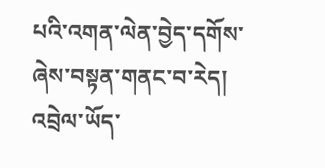པའི་འགན་ལེན་བྱེད་དགོས་ཞེས་བསྟན་གནང་བ་རེད།
འབྲེལ་ཡོད་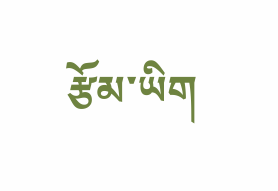རྩོམ་ཡིག